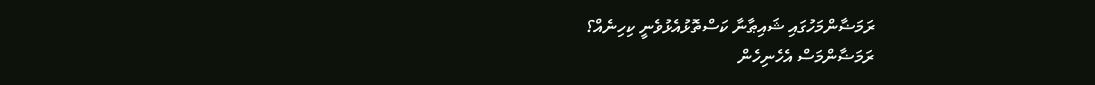ރަމަޟާންމަހުގައި ޝައިޠާނާ ކަސްތޮޅުއެޅުވެނީ ކިހިނެއް؟
ރަމަޟާންމަސް އެހެނިހެން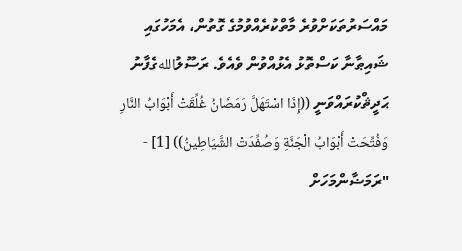މައްސަރުތަކަށްވުރެ މާތްކުރެއްވުމުގެ ގޮތުން، އެމަހުގައި ޝައިޠާނާ ކަސްތޮޅު އެޅުއްވުން ވެއެވެ. ރަސޫލުاللهގެފާނު ޙަދީޘްކުރައްވަނީ ((إِذَا اسْتَهَلَّ رَمَضَانُ غُلِّقَتْ أَبْوَابُ النَّارِ وَفُتِّحَتْ أَبْوَابُ الْجَنَّةِ وَصُفِّدَتْ الشَّيَاطِينُ)) [1] - "ރަމަޟާންމަހަށް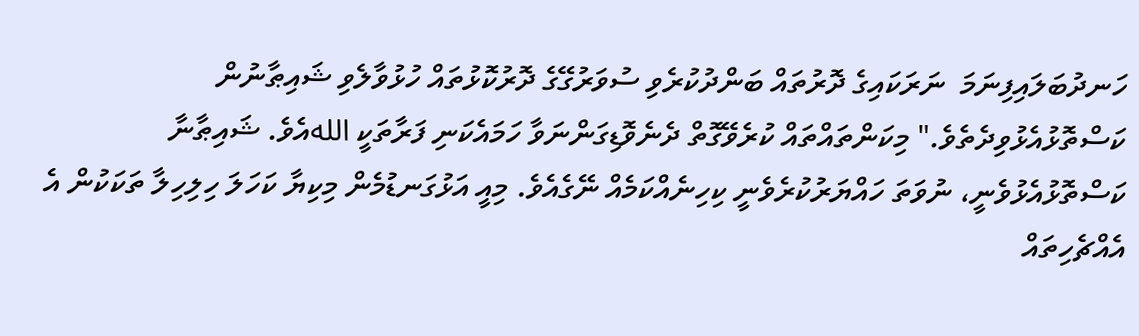ހަނދުބަލައިފިނަމަ  ނަރަކައިގެ ދޮރުތައް ބަންދުކުރެވި ސުވަރުގޭގެ ދޮރުކޮޅުތައް ހުޅުވާލެވި ޝައިޠާނުން ކަސްތޮޅުއެޅުވިދެތެވެ." މިކަންތައްތައް ކުރެވޭގޮތް ދެނެވޮޑިގަންނަވާ ހަމައެކަނި ފަރާތަކީ اللهއެވެ. ޝައިޠާނާ ކަސްތޮޅުއެޅުވެނީ، ނުވަތަ ހައްޔަރުކުރެވެނީ ކިހިނެއްކަމެއް ނޭގެއެވެ. މިއީ އަޅުގަނޑުމެން މިކިޔާ ކަހަލަ ހިލިހިލާ ތަކަކުން އެ އެއްޗެހިތައް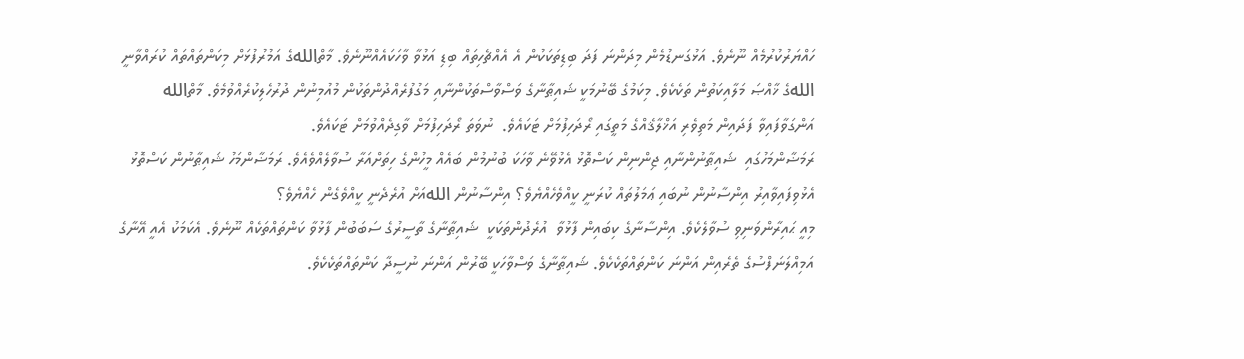ހައްޔަރުކުރުމެއް ނޫނެވެ. އަޅުގަނޑުމެން މިދަންނަ ފަދަ ބިޑިތަކަކުން އެ އެއްޗެހިތައް ބިޑި އަޅުވާ ވާހަކައެއްނޫނެވެ. މާތްاللهގެ އަމުރުފުޅަށް މިކަންތައްތައް ކުރައްވާނީ اللهގެ ޚާއްޞަ މަލާއިކަތުން ތަކެކެވެ. މިކަމުގެ ބޭނުމަކީ ޝައިޠާނާގެ ވަސްވާސްތަކުންނާއި މަގުފުރެއްދުންތަކުން މުއުމިނުން ދުރުހެލިކުރެއްވުމެވެ. މާތްالله އަންގަވާފައިވާ ފަދައިން މަތިވެރި އަޚްލާޤެއްގެ މަތީގައި ރޯދަހިފުމަށް ޓަކައެވެ.  ނުވަތަ ރޯދަހިފުމަށް ވާގިދެއްވުމަށް ޓަކައެވެ.
ރަމަޟާންމަހުގައި  ޝައިޠާނުންނާއި ޖިންނިން ކަސްތޮޅު އެޅުވޭނެ ވާހަކަ ބުނުމުން ބައެއް މީހުންގެ ހިތަށްއަރާ ސުވާލެއްވެއެވެ. ރަމަޟާންމަހު ޝައިޠާނުން ކަސްތޮޅު އެޅުވިފައިވާއިރު އިންސާނުން ނުބައި ޢަމަލުތައް ކުރަނީ ކީއްވެހެއްޔެވެ؟ އިންސާނުން اللهއަށް އުރެދެނީ ކީއްވެގެން ހެއްޔެވެ؟
މިއީ ޙައިރާންވަނިވި ސުވާލެކެވެ. އިންސާނާގެ ކިބައިން ފާޅުވާ  އުރެދުންތަކަކީ  ޝައިޠާނާގެ ތާސީރުގެ ސަބަބުން ފާޅުވާ ކަންތައްތަކެއް ނޫނެވެ. އެކަމަކު އެއީ އޭނާގެ އަމިއްލަނަފްސުގެ ތެރެއިން އަންނަ ކަންތައްތަކެކެވެ. ޝައިޠާނާގެ ވަސްވާހަކީ ބޭރުން އަންނަ ނުސީދާ ކަންތައްތަކެކެވެ.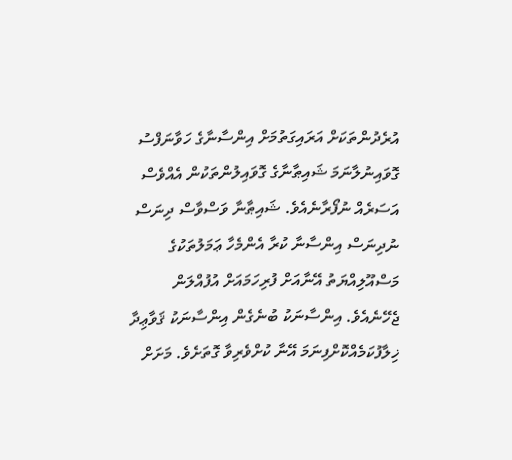އުރެދުންތަކަށް އަރައިގަތުމަށް އިންސާނާގެ ހަވާނަފްސު ގޮވައިނުލާނަމަ ޝައިޠާނާގެ ގޮވައިލުންތަކުން އެއްވެސް އަސަރެއް ނުފޯރާނެއެވެ. ޝައިޠާނާ ވަސްވާސް ދިނަސް ނުދިނަސް އިންސާނާ ކުރާ އެންމެހާ ޢަމަލުތަކުގެ މަސްއޫލިއްޔަތު އޭނާއަށް ފުރިހަމައަށް އުފުއްލަން ޖެހޭނެއެވެ. އިންސާނަކު ބުނެގެން އިންސާނަކު ޤަވާޢިދާ ޚިލާފުކަމެއްކޮށްފިނަމަ އޭނާ ކުށްވެރިވާ ގޮތަށެވެ. މަށަށް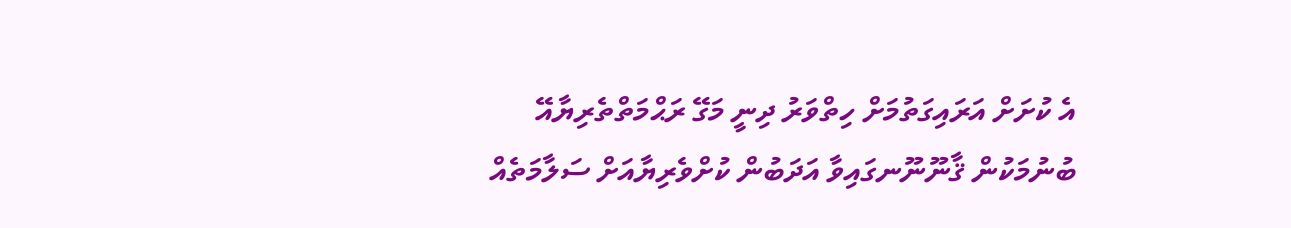އެ ކުށަށް އަރައިގަތުމަށް ހިތްވަރު ދިނީ މަގޭ ރަޙްމަތްތެރިޔާއޭ ބުނުމަކުން ޤާނޫނޫނގައިވާ އަދަބުން ކުށްވެރިޔާއަށް ސަލާމަތެއް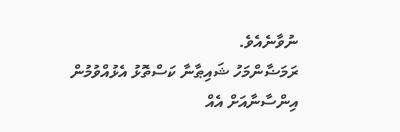ނުވާނެއެވެ.
ރަމަޟާންމަހު ޝައިޠާނާ ކަސްތޮޅު އެޅުއްވުމުން އިންސާނާއަށް އެއް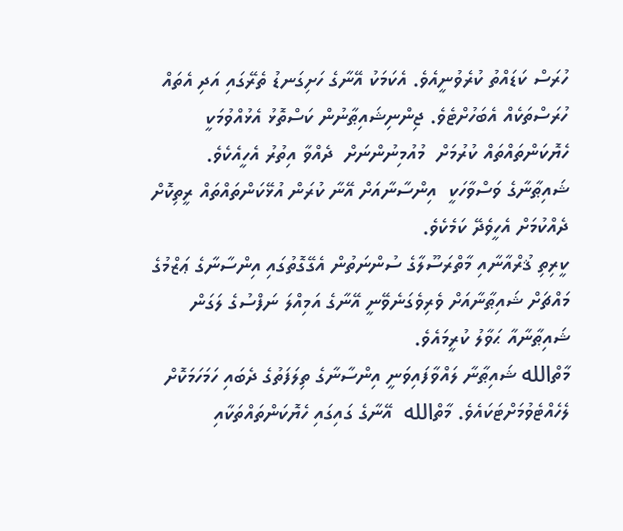ހުރަސް ކަޑައްތު ކުރެވުނީއެވެ. އެކަމަކު އޭނާގެ ހަށިގަނޑު ތެރޭގައި އަދި އެތައް ހުރަސްތަކެއް އެބަހުށްޓެވެ. ޖިންނިޝައިޠާނުން ކަސްތޮޅު އެޅުއްވުމަކީ  ހެޔޮކަންތައްތައް ކުރުމަށް  މުއުމިނުންނަށް  ދެއްވާ އިތުރު އެހީއެކެވެ. ޝައިޠާނާގެ ވަސްވާހަކީ  އިންސާނާއަށް އޭނާ ކުރަން އުޅޭކަންތައްތައް ރީތިކޮށް ދެއްކުމަށް އެހީވެދޭ ކަމެކެވެ.
ކީރިތި ޤުރްއާނާއި މާތްރަސޫލާގެ ސުންނަތުން އެގޭގޮތުގައި އިންސާނާގެ ޢަޒްމުގެ މައްޗަށް ޝައިޠާނާއަށް ވެރިވެގަނެވޭނީ އޭނާގެ އަމިއްލަ ނަފްސުގެ ލަގަން ޝައިޠާނާއާ ޙަވާލު ކުރީމައެވެ.
މާތްالله ޝައިޠާނާ ލައްވާފައިވަނީ އިންސާނާގެ ތިލަފަތުގެ ދެބައި ހަމަހަމަކޮށް  ލެހެއްޓެވުމަށްޓަކައެވެ. މާތްالله  އޭނާގެ ގައިގައި ހެޔޮކަންތައްތަކާއި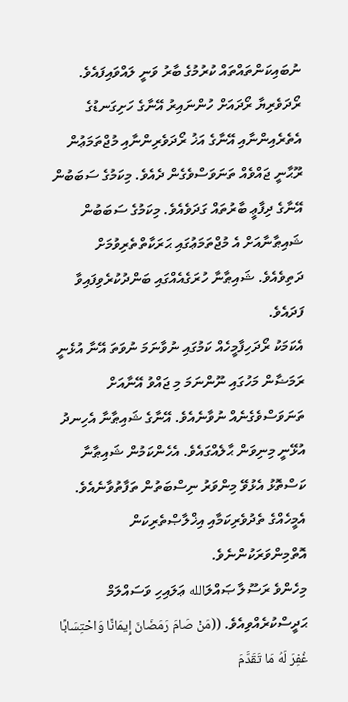ނުބައިކަންތައްތައް ކުރުމުގެ ބާރު ވަނީ ލައްވައިފައެވެ.
ރޯދަވެރިޔާ ރޯދައަށް ހުންނައިރު އޭނާގެ ހަށިގަނޑުގެ އެތެރެއިންނާއި އޭނާގެ އަޚު ރޯދަވެރިންނާއި މުޖްތަމަޢުން ރޫޙާނީ ޖައްވެއް ތަނަވަސްވެގެން ދެއެވެ. މިކަމުގެ ސަބަބުން އޭނާގެ ދިފާޢީ ބާރުތައް ގަދަވެއެވެ. މިކަމުގެ ސަބަބުން ޝައިޠާނާއަށް އެ މުޖްތަމަޢުގައި ޙަރަކާތްތެރިވުމަށް ދަތިވެއެވެ. ޝައިޠާނާ ހުރަގެއެއްގައި ބަންދުކުރެވިފައިވާ ފަދައެވެ.
އެކަމަކު ރޯދަހިފާމީހެއް ކަމުގައި ނުވާނަމަ ނުވަތަ އޭނާ އުޅެނީ ރަމަޟާން މަހުގައި ނޫންނަމަ މި ޖައްވު އޭނާއަށް ތަނަވަސްވެގެނެއް ނުވާނެއެވެ. އޭނާގެ ޝައިޠާނާ އެހިނދު އުޅޭނީ މިނިވަން ޙާލެއްގައެވެ. އެހެންކަމުން ޝައިޠާނާ ކަސްތޮޅު އެޅުވޭ މިންވަރު ނިސްބަތުން ތަފާތުވާނެއެވެ.  އެމީހެއްގެ ތެދުވެރިކަމާއި އިޚްލާޞްތެރިކަން އޮތްމިންވަރަކުންނެވެ.
މިހެންވެ ރަސޫލާ ޞައްލަالله ޢަލައިހި ވަސައްލަމް ޙަދީސްކުރެއްވިއެވެ. ((مَنْ صَامَ رَمَضَانَ إِيمَانًا وَاحْتِسَابًا غُفِرَ لَهُ مَا تَقَدَّمَ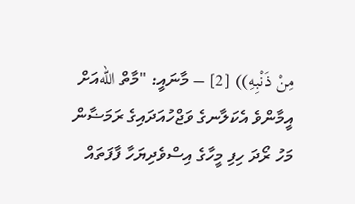مِنْ ذَنْبِهِ)) [2] – މާނައީ: "މާތް اللهއަށް އީމާންވެ އެކަލާނގެ ވަޖްހުއަދައިގެ ރަމަޟާން މަހު ރޯދަ ހިފި މީހާގެ އިސްވެދިޔަހާ ފާފަތައް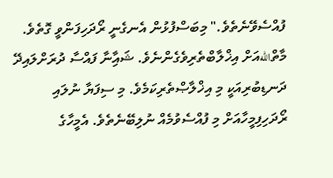ފުއްސެވޭނެތެވެ." މިބަސްފުޅުން އެނގެނީ ރޯދަހިފަންވީ ގޮތެވެ. މާތްاللهއަށް އިޚްލާބްތެރިވެގެންނެވެ. ޝައިާނާ ފައްސާ ދުރަށްލައިދޭ ދަނޑިބުރިއަކީ މި އިޚްލާޞްތެރިކަމެވެ. މި ސިފަޔާ ނުލައި ރޯދަހިފިމީހާއަށް މި ފުއްސެވުމެއް ނުލިބޭނެތެވެ. އެމީހާގެ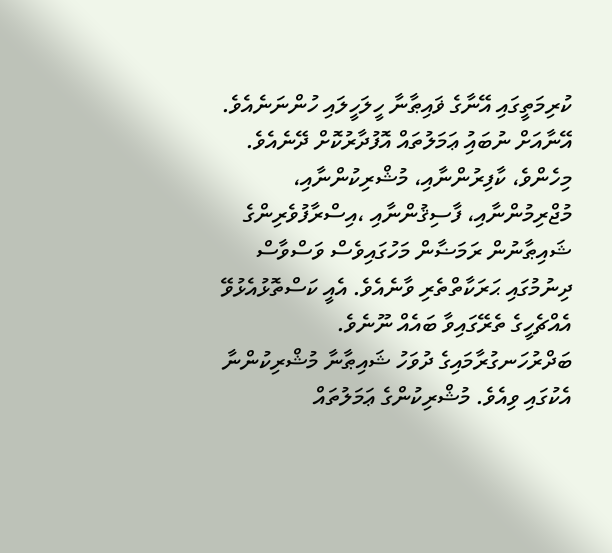ކުރިމަތީގައި އޭނާގެ ޥައިޠާނާ ހީލަހީލައި ހުންނަނެއެވެ. އޭނާއަށް ނުބައުި ޢަމަލުތައް އޮފުދާރުކޮށް ދޭނެއެވެ.
މިހެންވެ، ކާފިރުންނާއި، މުޝްރިކުންނާއި، މުޖްރިމުންނާއި، ފާސިޤުންނާއި ،އިސްރާފުވެރިންގެ ޝައިޠާނުން ރަމަޟާން މަހުގައިވެސް ވަސްވާސް ދިނުމުގައި ޙަރަކާތްތެރި ވާނެއެވެ. އެއީ ކަސްތޮޅުއެޅުވޭ އެއްޗެހީގެ ތެރޭގައިވާ ބައެއް ނޫނެވެ. ބަދްރުހަނގުރާމައިގެ ދުވަހު ޝައިޠާނާ މުޝްރިކުންނާ އެކުގައި ވިއެވެ. މުޝްރިކުންގެ ޢަމަލުތައް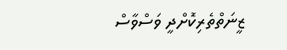ޒީނަތްތެރިކޮށްދީ ވަސްވާސް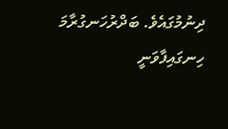ދިނުމުގައެވެ. ބަދްރުހަނގުރާމަ ހިނގައިފާވަނީ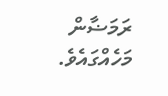ރަމަޟާން މަހެއްގައެވެ.